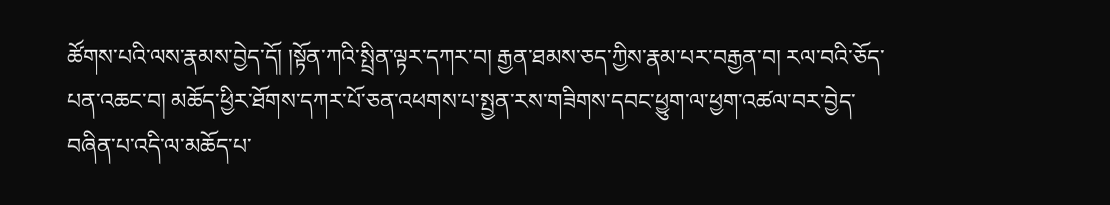ཚོགས་པའི་ལས་རྣམས་བྱེད་དོ། །སྟོན་ཀའི་སྤྲིན་ལྟར་དཀར་བ། རྒྱན་ཐམས་ཅད་ཀྱིས་རྣམ་པར་བརྒྱན་བ། རལ་བའི་ཅོད་པན་འཆང་བ། མཆོད་ཕྱིར་ཐོགས་དཀར་པོ་ཅན་འཕགས་པ་སྤྱན་རས་གཟིགས་དབང་ཕྱུག་ལ་ཕྱག་འཚལ་བར་བྱེད་བཞིན་པ་འདི་ལ་མཆོད་པ་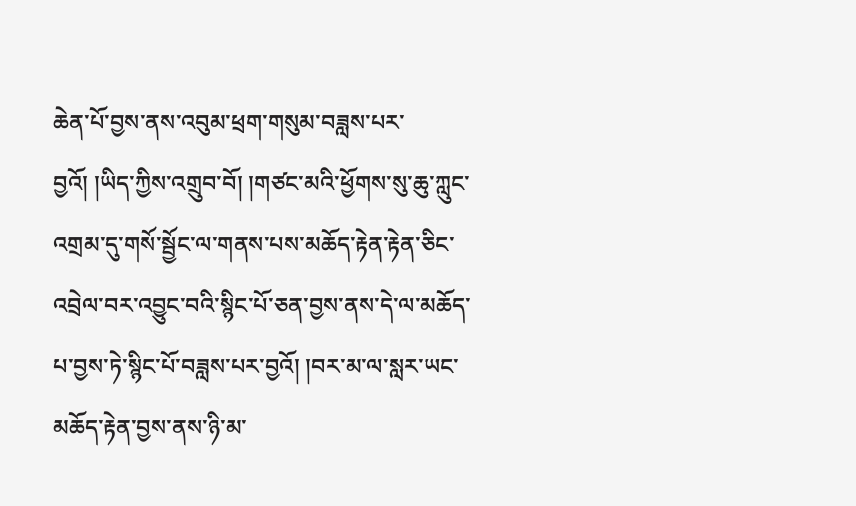ཆེན་པོ་བྱས་ནས་འབུམ་ཕྲག་གསུམ་བཟླས་པར་བྱའོ། །ཡིད་ཀྱིས་འགྲུབ་བོ། །གཙང་མའི་ཕྱོགས་སུ་ཆུ་ཀླུང་འགྲམ་དུ་གསོ་སྦྱོང་ལ་གནས་པས་མཆོད་རྟེན་རྟེན་ཅིང་འབྲེལ་བར་འབྱུང་བའི་སྙིང་པོ་ཅན་བྱས་ནས་དེ་ལ་མཆོད་པ་བྱས་ཏེ་སྙིང་པོ་བཟླས་པར་བྱའོ། །བར་མ་ལ་སླར་ཡང་མཆོད་རྟེན་བྱས་ནས་ཉི་མ་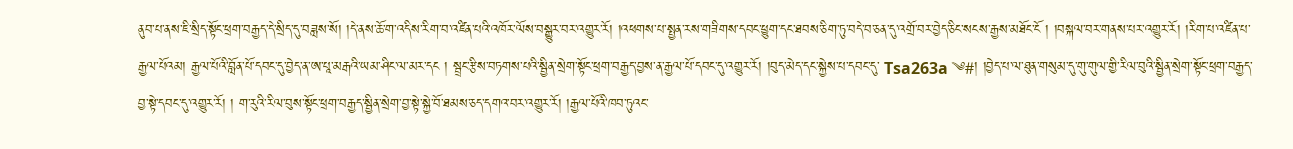ནུབ་པ་ནས་ཇི་སྲིད་སྟོང་ཕྲག་བརྒྱད་དེ་སྲིད་དུ་བཟླས་སོ། །དེ་ནས་ཆོ་ག་འདིས་རིག་བ་འཛིན་པའི་འཁོར་ལོས་བསྒྱུར་བར་འགྱུར་རོ། །འཕགས་པ་སྤྱན་རས་གཟིགས་དབང་ཕྱུག་དང་ཐབས་ཅིག་ཏུ་བདེ་བ་ཅན་དུ་འགྲོ་བར་བྱེད་ཅིང་སངས་རྒྱས་མཐོང་ངོ ། །བསྐལ་བར་གནས་པར་འགྱུར་རོ། །རིག་པ་འཛིན་པ་རྒྱལ་པོའམ། རྒྱལ་པོའི་བློན་པོ་དབང་དུ་བྱེད་ན་ཨ་པཱ་མརྒའི་ཡམ་ཤིང་ལ་མར་དང ། སྦྲང་རྩིས་བཏགས་པའི་སྦྱིན་སྲེག་སྟོང་ཕྲག་བརྒྱད་བྱས་ན་རྒྱལ་པོ་དབང་དུ་འགྱུར་རོ། །བུད་མེད་དང་སྐྱེས་པ་དབང་དུ་ Tsa263a ༄#། །བྱེད་པ་ལ་ཐུན་གསུམ་དུ་གུ་གུལ་གྱི་རིལ་བུའི་སྦྱིན་སྲེག་སྟོང་ཕྲག་བརྒྱད་བྱ་སྟེ་དབང་དུ་འགྱུར་རོ། ། ག་རུའི་རིལ་བུས་སྟོང་ཕྲག་བརྒྱད་སྦྱིན་སྲེག་བྱ་སྟེ་སྐྱེ་བོ་ཐམས་ཅད་དགའ་བར་འགྱུར་རོ། །རྒྱལ་པོའི་ཁབ་ཏུའང་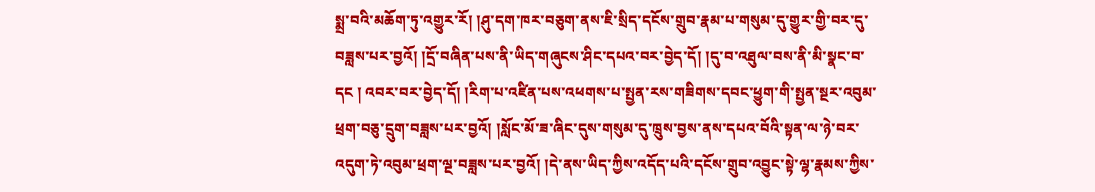སྨྲ་བའི་མཆོག་ཏུ་འགྱུར་རོ། །ཤུ་དག་ཁར་བཅུག་ནས་ཇི་སྲིད་དངོས་གྲུབ་རྣམ་པ་གསུམ་དུ་གྱུར་གྱི་བར་དུ་བཟླས་པར་བྱའོ། །དྲོ་བཞིན་པས་ནི་ཡིད་གཞུངས་ཤིང་དཔའ་བར་བྱེད་དོ། །དུ་བ་འཐུལ་བས་ནི་མི་སྣང་བ་དང ། འབར་བར་བྱེད་དོ། །རིག་པ་འཛིན་པས་འཕགས་པ་སྤྱན་རས་གཟིགས་དབང་ཕྱུག་གི་སྤྱན་སྔར་འབུམ་ཕྲག་བཅུ་དྲུག་བཟླས་པར་བྱའོ། །སློང་མོ་ཟ་ཞིང་དུས་གསུམ་དུ་ཁྲུས་བྱས་ནས་དཔའ་བོའི་སྟན་ལ་ཉེ་བར་འདུག་ཏེ་འབུམ་ཕྲག་ལྔ་བཟླས་པར་བྱའོ། །དེ་ནས་ཡིད་ཀྱིས་འདོད་པའི་དངོས་གྲུབ་འབྱུང་སྟེ་ལྷ་རྣམས་ཀྱིས་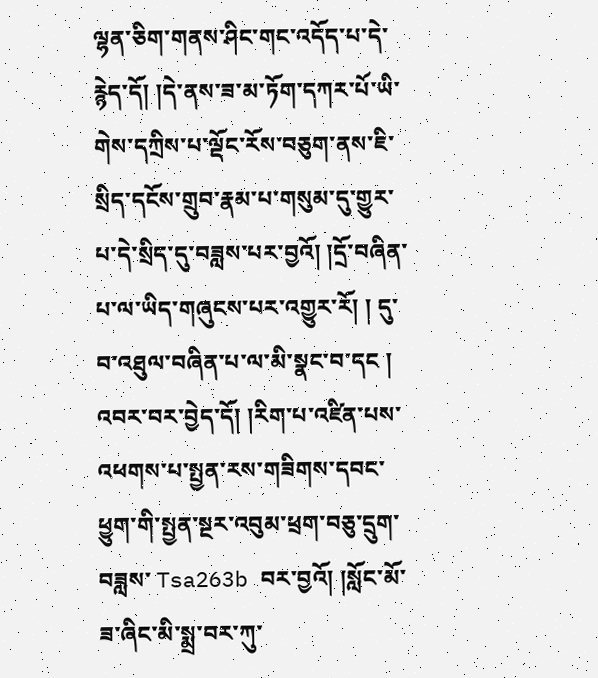ལྷན་ཅིག་གནས་ཤིང་གང་འདོད་པ་དེ་རྙེད་དོ། །དེ་ནས་ཟ་མ་ཏོག་དཀར་པོ་ཡི་གེས་དཀྲིས་པ་ལྡོང་རོས་བཅུག་ནས་ཇི་སྲིད་དངོས་གྲུབ་རྣམ་པ་གསུམ་དུ་གྱུར་པ་དེ་སྲིད་དུ་བཟླས་པར་བྱའོ། །དྲོ་བཞིན་པ་ལ་ཡིད་གཞུངས་པར་འགྱུར་རོ། ། དུ་བ་འཐུལ་བཞིན་པ་ལ་མི་སྣང་བ་དང ། འབར་བར་བྱེད་དོ། །རིག་པ་འཛིན་པས་འཕགས་པ་སྤྱན་རས་གཟིགས་དབང་ཕྱུག་གི་སྤྱན་སྔར་འབུམ་ཕྲག་བཅུ་དྲུག་བཟླས་ Tsa263b བར་བྱའོ། །སློང་མོ་ཟ་ཞིང་མི་སྨྲ་བར་ཀུ་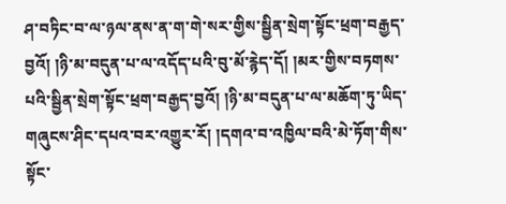ཤ་བཏིང་བ་ལ་ཉལ་ནས་ན་ག་གེ་སར་གྱིས་སྦྱིན་སྲེག་སྟོང་ཕྲག་བརྒྱད་བྱའོ། །ཉི་མ་བདུན་པ་ལ་འདོད་པའི་བུ་མོ་རྙེད་དོ། །མར་གྱིས་བཏགས་པའི་སྦྱིན་སྲེག་སྟོང་ཕྲག་བརྒྱད་བྱའོ། །ཉི་མ་བདུན་པ་ལ་མཆོག་ཏུ་ཡིད་གཞུངས་ཤིང་དཔའ་བར་འགྱུར་རོ། །དགའ་བ་འཁྱིལ་བའི་མེ་ཏོག་གིས་སྟོང་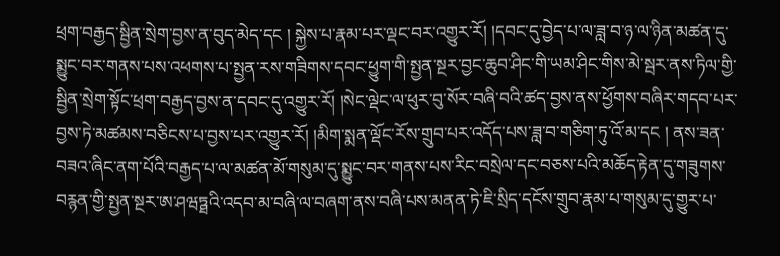ཕྲག་བརྒྱད་སྦྱིན་སྲེག་བྱས་ན་བུད་མེད་དང ། སྐྱེས་པ་རྣམ་པར་ལྡང་བར་འགྱུར་རོ། །དབང་དུ་བྱེད་པ་ལ་ཟླ་བ་ཉ་ལ་ཉིན་མཚན་དུ་སྨྱུང་བར་གནས་པས་འཕགས་པ་སྤྱན་རས་གཟིགས་དབང་ཕྱུག་གི་སྤྱན་སྔར་བྱང་ཆུབ་ཤིང་གི་ཡམ་ཤིང་གིས་མེ་སྦར་ནས་ཏིལ་གྱི་སྦྱིན་སྲེག་སྟོང་ཕྲག་བརྒྱད་བྱས་ན་དབང་དུ་འགྱུར་རོ། །སེང་ལྡེང་ལ་ཕུར་བུ་སོར་བཞི་བའི་ཚད་བྱས་ནས་ཕྱོགས་བཞིར་གདབ་པར་བྱས་ཏེ་མཚམས་བཅིངས་པ་བྱས་པར་འགྱུར་རོ། །མིག་སྨན་ལྡོང་རོས་གྲུབ་པར་འདོད་པས་ཟླ་བ་གཅིག་ཏུ་འོ་མ་དང ། ནས་ཟན་བཟའ་ཞིང་ནག་པོའི་བརྒྱད་པ་ལ་མཚན་མོ་གསུམ་དུ་སྨྱུང་བར་གནས་པས་རིང་བསྲེལ་དང་བཅས་པའི་མཆོད་རྟེན་དུ་གཟུགས་བརྙན་གྱི་སྤྱན་སྔར་ཨ་ཤཝཏྠའི་འདབ་མ་བཞི་ལ་བཞག་ནས་བཞི་པས་མནན་ཏེ་ཇི་སྲིད་དངོས་གྲུབ་རྣམ་པ་གསུམ་དུ་གྱུར་པ་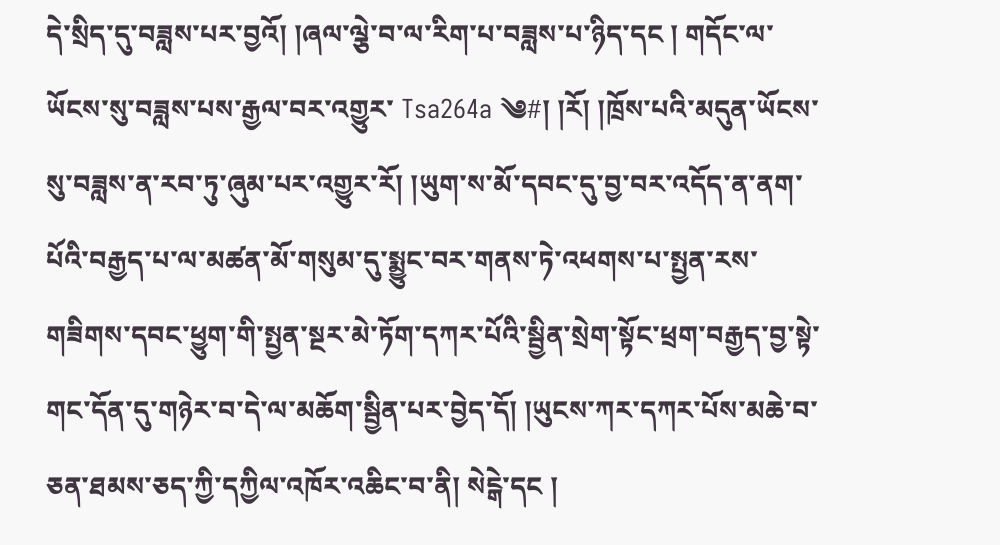དེ་སྲིད་དུ་བཟླས་པར་བྱའོ། །ཞལ་ལྕེ་བ་ལ་རིག་པ་བཟླས་པ་ཉིད་དང ། གདོང་ལ་ཡོངས་སུ་བཟླས་པས་རྒྱལ་བར་འགྱུར་ Tsa264a ༄#། །རོ། །ཁྲོས་པའི་མདུན་ཡོངས་སུ་བཟླས་ན་རབ་ཏུ་ཞུམ་པར་འགྱུར་རོ། །ཡུག་ས་མོ་དབང་དུ་བྱ་བར་འདོད་ན་ནག་པོའི་བརྒྱད་པ་ལ་མཚན་མོ་གསུམ་དུ་སྨྱུང་བར་གནས་ཏེ་འཕགས་པ་སྤྱན་རས་གཟིགས་དབང་ཕྱུག་གི་སྤྱན་སྔར་མེ་ཏོག་དཀར་པོའི་སྦྱིན་སྲེག་སྟོང་ཕྲག་བརྒྱད་བྱ་སྟེ་གང་དོན་དུ་གཉེར་བ་དེ་ལ་མཆོག་སྦྱིན་པར་བྱེད་དོ། །ཡུངས་ཀར་དཀར་པོས་མཆེ་བ་ཅན་ཐམས་ཅད་ཀྱི་དཀྱིལ་འཁོར་འཆིང་བ་ནི། སེངྒེ་དང །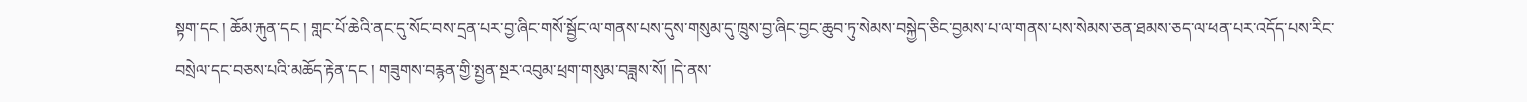སྟག་དང ། ཆོམ་རྐུན་དང ། གླང་པོ་ཆེའི་ནང་དུ་སོང་བས་དྲན་པར་བྱ་ཞིང་གསོ་སྦྱོང་ལ་གནས་པས་དུས་གསུམ་དུ་ཁྲུས་བྱ་ཞིང་བྱང་ཆུབ་ཏུ་སེམས་བསྐྱེད་ཅིང་བྱམས་པ་ལ་གནས་པས་སེམས་ཅན་ཐམས་ཅད་ལ་ཕན་པར་འདོད་པས་རིང་བསྲེལ་དང་བཅས་པའི་མཆོད་རྟེན་དང ། གཟུགས་བརྙན་གྱི་སྤྱན་སྔར་འབུམ་ཕྲག་གསུམ་བཟླས་སོ། །དེ་ནས་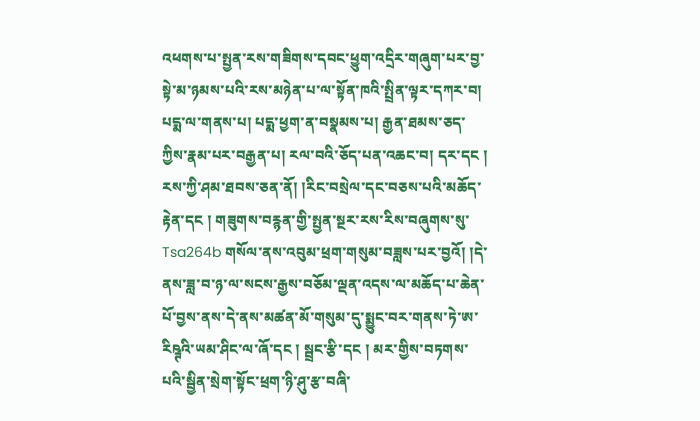འཕགས་པ་སྤྱན་རས་གཟིགས་དབང་ཕྱུག་འདྲིར་གཞུག་པར་བྱ་སྟེ་མ་ཉམས་པའི་རས་མཉེན་པ་ལ་སྟོན་ཁའི་སྤྲིན་ལྟར་དཀར་བ། པདྨ་ལ་གནས་པ། པདྨ་ཕྱག་ན་བསྣམས་པ། རྒྱན་ཐམས་ཅད་ཀྱིས་རྣམ་པར་བརྒྱན་པ། རལ་བའི་ཅོད་པན་འཆང་བ། དར་དང ། རས་ཀྱི་ཤམ་ཐབས་ཅན་ནོ། །རིང་བསྲེལ་དང་བཅས་པའི་མཆོད་རྟེན་དང ། གཟུགས་བརྙན་གྱི་སྤྱན་སྔར་རས་རིས་བཞུགས་སུ་ Tsa264b གསོལ་ནས་འབུམ་ཕྲག་གསུམ་བཟླས་པར་བྱའོ། །དེ་ནས་ཟླ་བ་ཉ་ལ་སངས་རྒྱས་བཅོམ་ལྡན་འདས་ལ་མཆོད་པ་ཆེན་པོ་བྱས་ནས་དེ་ནས་མཚན་མོ་གསུམ་དུ་སྨྱུང་བར་གནས་ཏེ་ཨ་རིཥྚའི་ཡམ་ཤིང་ལ་ཞོ་དང ། སྦྲང་རྩི་དང ། མར་གྱིས་བཏགས་པའི་སྦྱིན་སྲེག་སྟོང་ཕྲག་ཉི་ཤུ་རྩ་བཞི་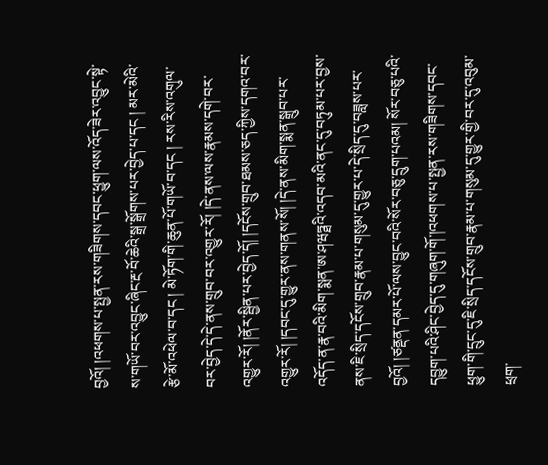བྱའོ། །འཕགས་པ་སྤྱན་རས་གཟིགས་དབང་ཕྱུག་ལས་འོད་ཟེར་འབྱུང་སྟེ་ས་གཡོ་བར་འབྱུང་ཞིང་རྔ་བོ་ཆེའི་སྒྲ་སྒྲོགས་པར་བྱེད་པ་དང ། མར་མེའི་རྩེ་མོ་འཕེལ་བ་དང ། མེ་ཏོག་གི་ཆུན་པོ་གཡོ་བ་དང ། རས་རིས་འགུལ་བར་བྱེད་དེ་དེ་ནས་གྲུབ་བར་འགྱུར་རོ། །དེ་ནས་ལས་རྣམས་དགེ་བར་འགྱུར་རོ། །ནོར་སྦྱིན་པར་བྱེད་དོ། །དངོས་གྲུབ་ཐམས་ཅད་ཀྱིས་དགའ་བར་འགྱུར་རོ། །དབང་དུ་གྱུར་ནས་གནས་སོ། །དེ་ནས་མིག་སྨན་སྒྲུབ་པར་འདོད་ན་རྣ་བའི་མིག་སྨན་ཨ་ཤཝཏྠའི་འདབ་མའི་ནང་དུ་བཏུམ་པར་བྱས་ནས་ཇི་སྲིད་དངོས་གྲུབ་རྣམ་པ་གསུམ་དུ་གྱུར་པ་དེ་སྲིད་དུ་བཟླས་པར་བྱའོ། །ཙནྡན་དམར་པོ་ལས་བྱུང་བའི་སོར་བཅུ་དྲུག་པའམ། སོར་བཅུ་པའི་དབྱུག་པའི་ཤིང་བྱེད་དུ་གཞུག་གོ་།འཕགས་པ་སྤྱན་རས་གཟིགས་དབང་ཕྱུག་གི་དྲུང་དུ་ཇི་སྲིད་དངོས་གྲུབ་རྣམ་པ་གསུམ་དུ་གྱུར་གྱི་བར་དུ་འབུམ་ཕྲག་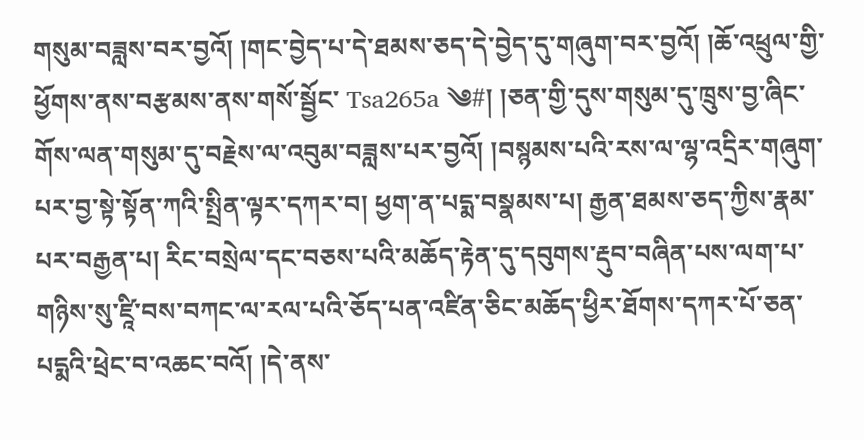གསུམ་བཟླས་བར་བྱའོ། །གང་བྱེད་པ་དེ་ཐམས་ཅད་དེ་བྱེད་དུ་གཞུག་བར་བྱའོ། །ཆོ་འཕྲུལ་གྱི་ཕྱོགས་ནས་བརྩམས་ནས་གསོ་སྦྱོང་ Tsa265a ༄#། །ཅན་གྱི་དུས་གསུམ་དུ་ཁྲུས་བྱ་ཞིང་གོས་ལན་གསུམ་དུ་བརྗེས་ལ་འབུམ་བཟླས་པར་བྱའོ། །བསྙམས་པའི་རས་ལ་ལྷ་འདྲིར་གཞུག་པར་བྱ་སྟེ་སྟོན་ཀའི་སྤྲིན་ལྟར་དཀར་བ། ཕྱག་ན་པདྨ་བསྣམས་པ། རྒྱན་ཐམས་ཅད་ཀྱིས་རྣམ་པར་བརྒྱན་པ། རིང་བསྲེལ་དང་བཅས་པའི་མཆོད་རྟེན་དུ་དབུགས་རྡུབ་བཞིན་པས་ལག་པ་གཉིས་སུ་ཛཱི་བས་བཀང་ལ་རལ་པའི་ཅོད་པན་འཛིན་ཅིང་མཆོད་ཕྱིར་ཐོགས་དཀར་པོ་ཅན་པདྨའི་ཕྲེང་བ་འཆང་བའོ། །དེ་ནས་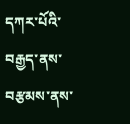དཀར་པོའི་བརྒྱད་ནས་བརྩམས་ནས་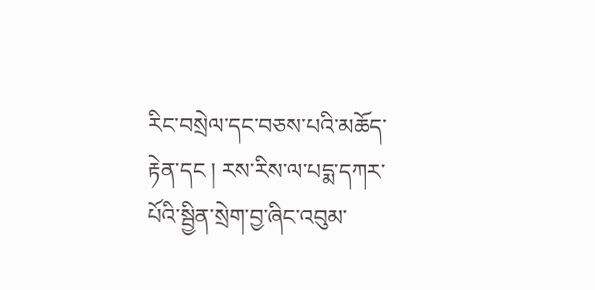རིང་བསྲེལ་དང་བཅས་པའི་མཆོད་རྟེན་དང ། རས་རིས་ལ་པདྨ་དཀར་པོའི་སྦྱིན་སྲེག་བྱ་ཞིང་འབུམ་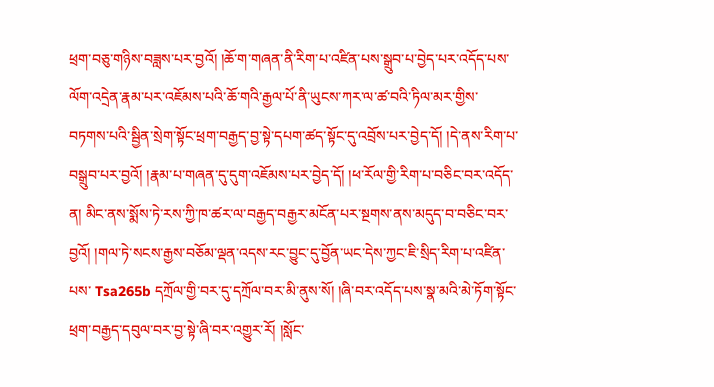ཕྲག་བཅུ་གཉིས་བཟླས་པར་བྱའོ། །ཆོ་ག་གཞན་ནི་རིག་པ་འཛིན་པས་སྒྲུབ་པ་བྱེད་པར་འདོད་པས་ལོག་འདྲེན་རྣམ་པར་འཇོམས་པའི་ཆོ་གའི་རྒྱལ་པོ་ནི་ཡུངས་ཀར་ལ་ཚ་བའི་ཏིལ་མར་གྱིས་བཏགས་པའི་སྦྱིན་སྲེག་སྟོང་ཕྲག་བརྒྱད་བྱ་སྟེ་དཔག་ཚད་སྟོང་དུ་འབྲོས་པར་བྱེད་དོ། །དེ་ནས་རིག་པ་བསྒྲུབ་པར་བྱའོ། །རྣམ་པ་གཞན་དུ་དུག་འཇོམས་པར་བྱེད་དོ། །ཕ་རོལ་གྱི་རིག་པ་བཅིང་བར་འདོད་ན། མིང་ནས་སྨོས་ཏེ་རས་ཀྱི་ཁ་ཚར་ལ་བརྒྱད་བརྒྱར་མངོན་པར་སྔགས་ནས་མདུད་བ་བཅིང་བར་བྱའོ། །གལ་ཏེ་སངས་རྒྱས་བཅོམ་ལྡན་འདས་རང་བྱུང་དུ་བྱོན་ཡང་དེས་ཀྱང་ཇི་སྲིད་རིག་པ་འཛིན་པས་ Tsa265b དཀྲོལ་གྱི་བར་དུ་དཀྲོལ་བར་མི་ནུས་སོ། །ཞི་བར་འདོད་པས་སྣ་མའི་མེ་ཏོག་སྟོང་ཕྲག་བརྒྱད་དབུལ་བར་བྱ་སྟེ་ཞི་བར་འགྱུར་རོ། །སློང་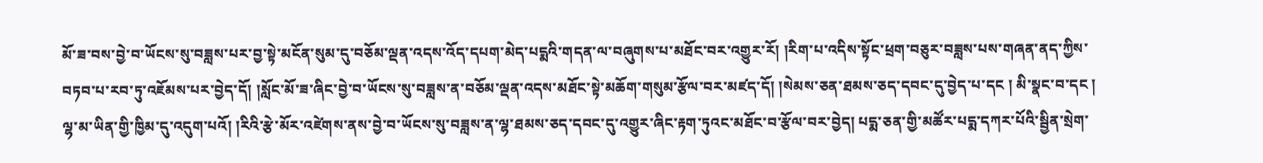མོ་ཟ་བས་བྱེ་བ་ཡོངས་སུ་བཟླས་པར་བྱ་སྟེ་མངོན་སུམ་དུ་བཅོམ་ལྡན་འདས་འོད་དཔག་མེད་པདྨའི་གདན་ལ་བཞུགས་པ་མཐོང་བར་འགྱུར་རོ། །རིག་པ་འདིས་སྟོང་ཕྲག་བཅུར་བཟླས་པས་གཞན་ནད་ཀྱིས་བཏབ་པ་རབ་ཏུ་འཇོམས་པར་བྱེད་དོ། །སློང་མོ་ཟ་ཞིང་བྱེ་བ་ཡོངས་སུ་བཟླས་ན་བཅོམ་ལྡན་འདས་མཐོང་སྟེ་མཆོག་གསུམ་རྩོལ་བར་མཛད་དོ། །སེམས་ཅན་ཐམས་ཅད་དབང་དུ་བྱེད་པ་དང ། མི་སྣང་བ་དང ། ལྷ་མ་ཡིན་གྱི་ཁྱིམ་དུ་འདུག་པའོ། །རིའི་རྩེ་མོར་འཛེགས་ནས་བྱེ་བ་ཡོངས་སུ་བཟླས་ན་ལྷ་ཐམས་ཅད་དབང་དུ་འགྱུར་ཞིང་རྟག་ཏུའང་མཐོང་བ་རྩོལ་བར་བྱེད། པདྨ་ཅན་གྱི་མཚོར་པདྨ་དཀར་པོའི་སྦྱིན་སྲེག་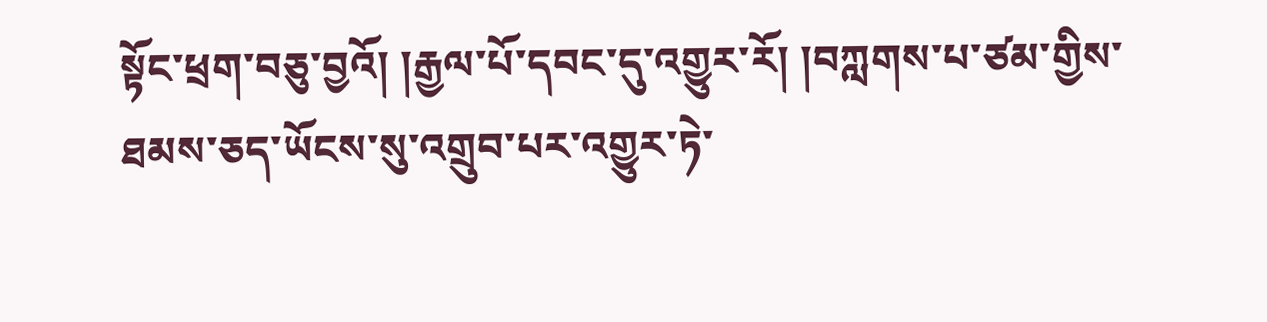སྟོང་ཕྲག་བཅུ་བྱའོ། །རྒྱལ་པོ་དབང་དུ་འགྱུར་རོ། །བཀླགས་པ་ཙམ་གྱིས་ཐམས་ཅད་ཡོངས་སུ་འགྲུབ་པར་འགྱུར་ཏེ་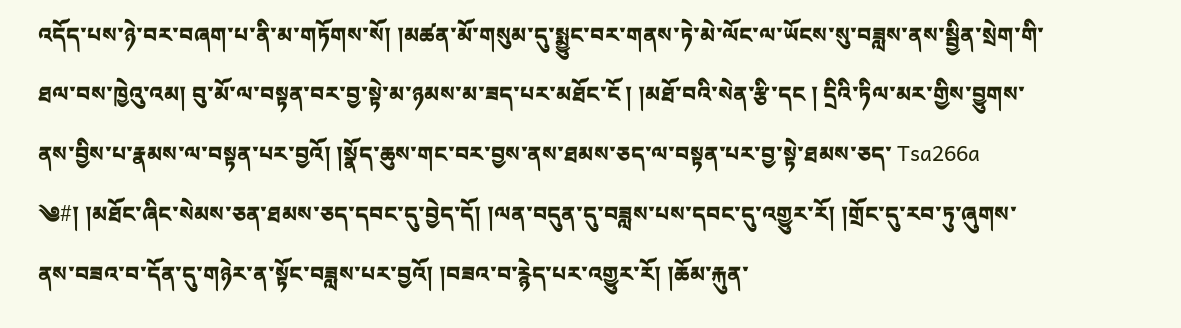འདོད་པས་ཉེ་བར་བཞག་པ་ནི་མ་གཏོགས་སོ། །མཚན་མོ་གསུམ་དུ་སྨྱུང་བར་གནས་ཏེ་མེ་ལོང་ལ་ཡོངས་སུ་བཟླས་ནས་སྦྱིན་སྲེག་གི་ཐལ་བས་ཁྱེའུ་འམ། བུ་མོ་ལ་བསྟན་བར་བྱ་སྟེ་མ་ཉམས་མ་ཟད་པར་མཐོང་ངོ ། །མཐོ་བའི་སེན་རྩི་དང ། དྲིའི་ཏིལ་མར་གྱིས་བྱུགས་ནས་བྱིས་པ་རྣམས་ལ་བསྟན་པར་བྱའོ། །སྣོད་ཆུས་གང་བར་བྱས་ནས་ཐམས་ཅད་ལ་བསྟན་པར་བྱ་སྟེ་ཐམས་ཅད་ Tsa266a ༄#། །མཐོང་ཞིང་སེམས་ཅན་ཐམས་ཅད་དབང་དུ་བྱེད་དོ། །ལན་བདུན་དུ་བཟླས་པས་དབང་དུ་འགྱུར་རོ། །གྲོང་དུ་རབ་ཏུ་ཞུགས་ནས་བཟའ་བ་དོན་དུ་གཉེར་ན་སྟོང་བཟླས་པར་བྱའོ། །བཟའ་བ་རྙེད་པར་འགྱུར་རོ། །ཆོམ་རྐུན་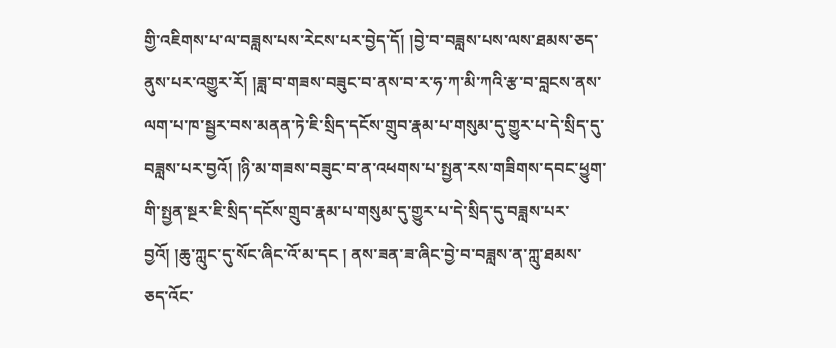གྱི་འཇིགས་པ་ལ་བཟླས་པས་རེངས་པར་བྱེད་དོ། །བྱེ་བ་བཟླས་པས་ལས་ཐམས་ཅད་ནུས་པར་འགྱུར་རོ། །ཟླ་བ་གཟས་བཟུང་བ་ནས་བ་ར་ཧ་ཀ་མི་ཀའི་རྩ་བ་བླངས་ནས་ལག་པ་ཁ་སྦྱར་བས་མནན་ཏེ་ཇི་སྲིད་དངོས་གྲུབ་རྣམ་པ་གསུམ་དུ་གྱུར་པ་དེ་སྲིད་དུ་བཟླས་པར་བྱའོ། །ཉི་མ་གཟས་བཟུང་བ་ན་འཕགས་པ་སྤྱན་རས་གཟིགས་དབང་ཕྱུག་གི་སྤྱན་སྔར་ཇི་སྲིད་དངོས་གྲུབ་རྣམ་པ་གསུམ་དུ་གྱུར་པ་དེ་སྲིད་དུ་བཟླས་པར་བྱའོ། །ཆུ་ཀླུང་དུ་སོང་ཞིང་འོ་མ་དང ། ནས་ཟན་ཟ་ཞིང་བྱེ་བ་བཟླས་ན་ཀླུ་ཐམས་ཅད་འོང་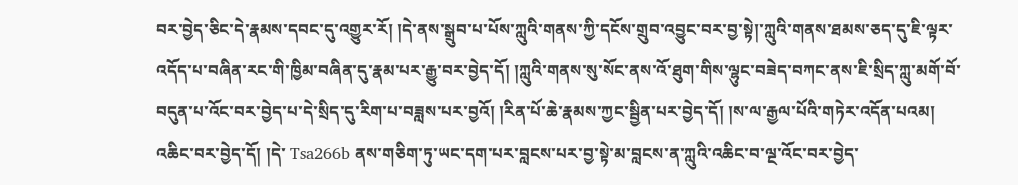བར་བྱེད་ཅིང་དེ་རྣམས་དབང་དུ་འགྱུར་རོ། །དེ་ནས་སྒྲུབ་པ་པོས་ཀླུའི་གནས་ཀྱི་དངོས་གྲུབ་འབྱུང་བར་བྱ་སྟེ།་ཀླུའི་གནས་ཐམས་ཅད་དུ་ཇི་ལྟར་འདོད་པ་བཞིན་རང་གི་ཁྱིམ་བཞིན་དུ་རྣམ་པར་རྒྱུ་བར་བྱེད་དོ། །ཀླུའི་གནས་སུ་སོང་ནས་འོ་ཐུག་གིས་ལྷུང་བཟེད་བཀང་ནས་ཇི་སྲིད་ཀླུ་མགོ་བོ་བདུན་པ་འོང་བར་བྱེད་པ་དེ་སྲིད་དུ་རིག་པ་བཟླས་པར་བྱའོ། །རིན་པོ་ཆེ་རྣམས་ཀྱང་སྦྱིན་པར་བྱེད་དོ། །ས་ལ་རྒྱལ་པོའི་གཏེར་འདོན་པའམ། འཆིང་བར་བྱེད་དོ། །དེ་ Tsa266b ནས་གཅིག་ཏུ་ཡང་དག་པར་བླངས་པར་བྱ་སྟེ་མ་བླངས་ན་ཀླུའི་འཆིང་བ་ལྔ་འོང་བར་བྱེད་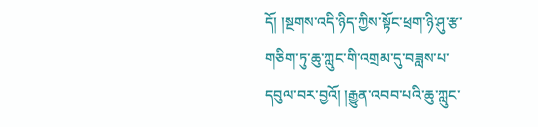དོ། །སྔགས་འདི་ཉིད་ཀྱིས་སྟོང་ཕྲག་ཉི་ཤུ་རྩ་གཅིག་ཏུ་ཆུ་ཀླུང་གི་འགྲམ་དུ་བཟླས་པ་དབུལ་བར་བྱའོ། །རྒྱུན་འབབ་པའི་ཆུ་ཀླུང་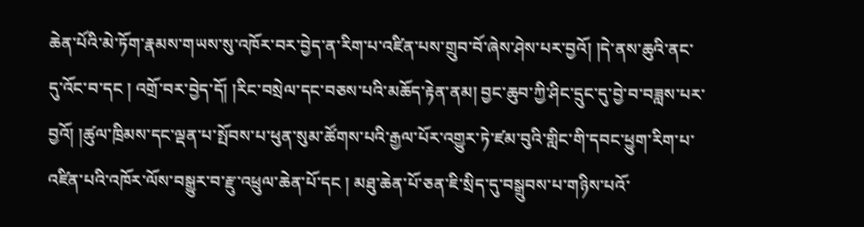ཆེན་པོའི་མེ་ཏོག་རྣམས་གཡས་སུ་འཁོར་བར་བྱེད་ན་རིག་པ་འཛིན་པས་གྲུབ་བོ་ཞེས་ཤེས་པར་བྱའོ། །དེ་ནས་ཆུའི་ནང་དུ་འོང་བ་དང ། འགྲོ་བར་བྱེད་དོ། །རིང་བསྲེལ་དང་བཅས་པའི་མཆོད་རྟེན་ནམ། བྱང་ཆུབ་ཀྱི་ཤིང་དྲུང་དུ་བྱེ་བ་བཟླས་པར་བྱའོ། །ཚུལ་ཁྲིམས་དང་ལྡན་པ་སྤོབས་པ་ཕུན་སུམ་ཚོགས་པའི་རྒྱལ་པོར་འགྱུར་ཏེ་ཛམ་བུའི་གླིང་གི་དབང་ཕྱུག་རིག་པ་འཛིན་པའི་འཁོར་ལོས་བསྒྱུར་བ་རྫུ་འཕྲུལ་ཆེན་པོ་དང ། མཐུ་ཆེན་པོ་ཅན་ཇི་སྲིད་དུ་བསྒྲུབས་པ་གཉིས་པའོ་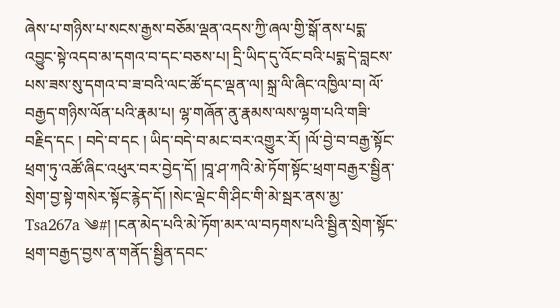ཞེས་པ་གཉིས་པ་སངས་རྒྱས་བཅོམ་ལྡན་འདས་ཀྱི་ཞལ་གྱི་སྒོ་ནས་པདྨ་འབྱུང་སྟེ་འདབ་མ་དགའ་བ་དང་བཅས་པ། དྲི་ཡིད་དུ་འོང་བའི་པདྨ་དེ་བླངས་པས་ཟས་སུ་དགའ་བ་ཟ་བའི་ལང་ཚོ་དང་ལྡན་ལ། སྐྲ་ལི་ཞིང་འཁྱིལ་བ། ལོ་བརྒྱད་གཉིས་ལོན་པའི་རྣམ་པ། ལྷ་གཞོན་ནུ་རྣམས་ལས་ལྷག་པའི་གཟི་བརྗིད་དང ། བདེ་བ་དང ། ཡིད་བདེ་བ་མང་བར་འགྱུར་རོ། །ལོ་བྱེ་བ་བརྒྱ་སྟོང་ཕྲག་ཏུ་འཚོ་ཞིང་འཕུར་བར་བྱེད་དོ། །བཱ་ཤ་ཀའི་མེ་ཏོག་སྟོང་ཕྲག་བརྒྱར་སྦྱིན་སྲེག་བྱ་སྟེ་གསེར་སྟོང་རྙེད་དོ། །སེང་ལྡེང་གི་ཤིང་གི་མེ་སྦར་ནས་མྱ་ Tsa267a ༄#། །ངན་མེད་པའི་མེ་ཏོག་མར་ལ་བཏགས་པའི་སྦྱིན་སྲེག་སྟོང་ཕྲག་བརྒྱད་བྱས་ན་གནོད་སྦྱིན་དབང་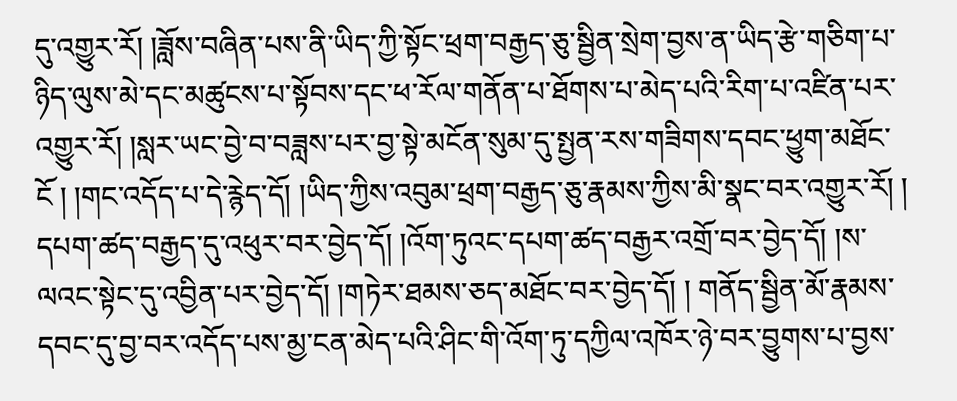དུ་འགྱུར་རོ། །ཟློས་བཞིན་པས་ནི་ཡིད་ཀྱི་སྟོང་ཕྲག་བརྒྱད་ཅུ་སྦྱིན་སྲེག་བྱས་ན་ཡིད་རྩེ་གཅིག་པ་ཉིད་ལུས་མེ་དང་མཚུངས་པ་སྟོབས་དང་ཕ་རོལ་གནོན་པ་ཐོགས་པ་མེད་པའི་རིག་པ་འཛིན་པར་འགྱུར་རོ། །སླར་ཡང་བྱེ་བ་བཟླས་པར་བྱ་སྟེ་མངོན་སུམ་དུ་སྤྱན་རས་གཟིགས་དབང་ཕྱུག་མཐོང་ངོ ། །གང་འདོད་པ་དེ་རྙེད་དོ། །ཡིད་ཀྱིས་འབུམ་ཕྲག་བརྒྱད་ཅུ་རྣམས་ཀྱིས་མི་སྣང་བར་འགྱུར་རོ། ། དཔག་ཚད་བརྒྱད་དུ་འཕུར་བར་བྱེད་དོ། །འོག་ཏུའང་དཔག་ཚད་བརྒྱར་འགྲོ་བར་བྱེད་དོ། །ས་ལའང་སྟེང་དུ་འབྱིན་པར་བྱེད་དོ། །གཏེར་ཐམས་ཅད་མཐོང་བར་བྱེད་དོ། ། གནོད་སྦྱིན་མོ་རྣམས་དབང་དུ་བྱ་བར་འདོད་པས་མྱ་ངན་མེད་པའི་ཤིང་གི་འོག་ཏུ་དཀྱིལ་འཁོར་ཉེ་བར་བྱུགས་པ་བྱས་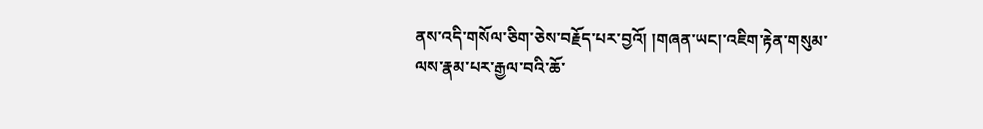ནས་འདི་གསོལ་ཅིག་ཅེས་བརྗོད་པར་བྱའོ། །གཞན་ཡང།་འཇིག་རྟེན་གསུམ་ལས་རྣམ་པར་རྒྱལ་བའི་ཆོ་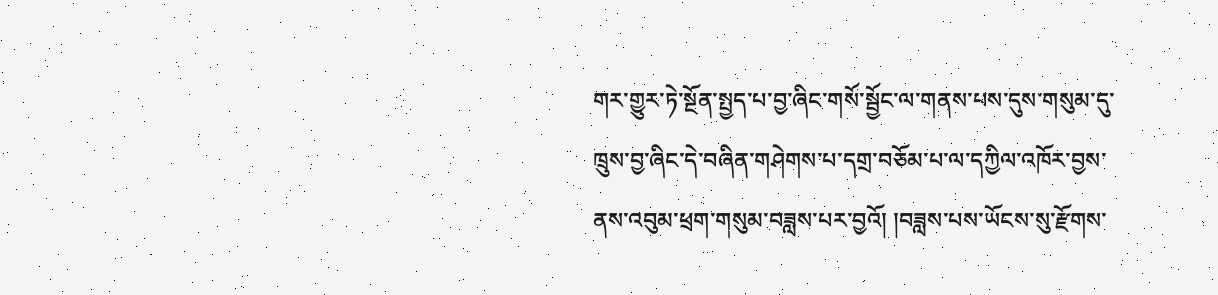གར་གྱུར་ཏེ་སྔོན་སྤྱད་པ་བྱ་ཞིང་གསོ་སྦྱོང་ལ་གནས་པས་དུས་གསུམ་དུ་ཁྲུས་བྱ་ཞིང་དེ་བཞིན་གཤེགས་པ་དགྲ་བཅོམ་པ་ལ་དཀྱིལ་འཁོར་བྱས་ནས་འབུམ་ཕྲག་གསུམ་བཟླས་པར་བྱའོ། །བཟླས་པས་ཡོངས་སུ་རྫོགས་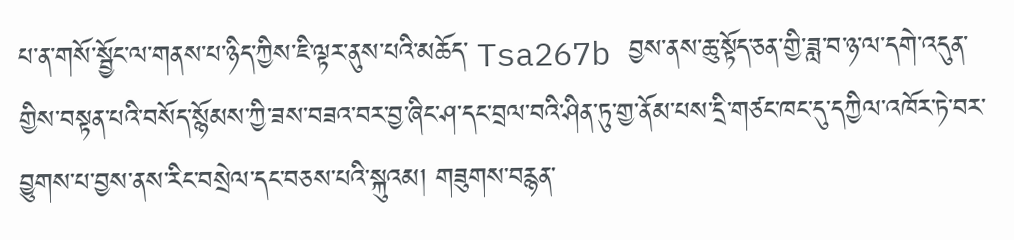པ་ན་གསོ་སྦྱོང་ལ་གནས་པ་ཉིད་ཀྱིས་ཇི་ལྟར་ནུས་པའི་མཆོད་ Tsa267b བྱས་ནས་ཆུ་སྟོད་ཅན་གྱི་ཟླ་བ་ཉ་ལ་དགེ་འདུན་གྱིས་བསྟན་པའི་བསོད་སྙོམས་ཀྱི་ཟས་བཟའ་བར་བྱ་ཞིང་ཤ་དང་བྲལ་བའི་ཤིན་ཏུ་གྱ་ནོམ་པས་དྲི་གཙང་ཁང་དུ་དཀྱིལ་འཁོར་ཏེ་བར་བྱུགས་པ་བྱས་ནས་རིང་བསྲེལ་དང་བཅས་པའི་སྐུའམ། གཟུགས་བརྙན་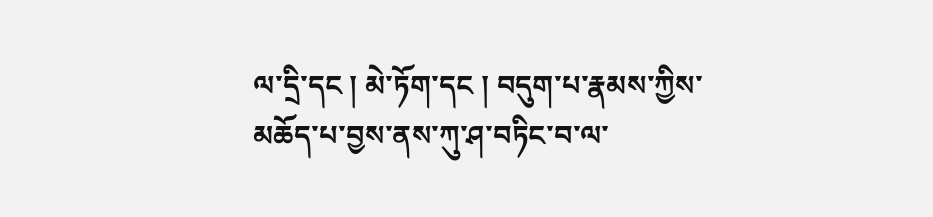ལ་དྲི་དང ། མེ་ཏོག་དང ། བདུག་པ་རྣམས་ཀྱིས་མཆོད་པ་བྱས་ནས་ཀུ་ཤ་བཏིང་བ་ལ་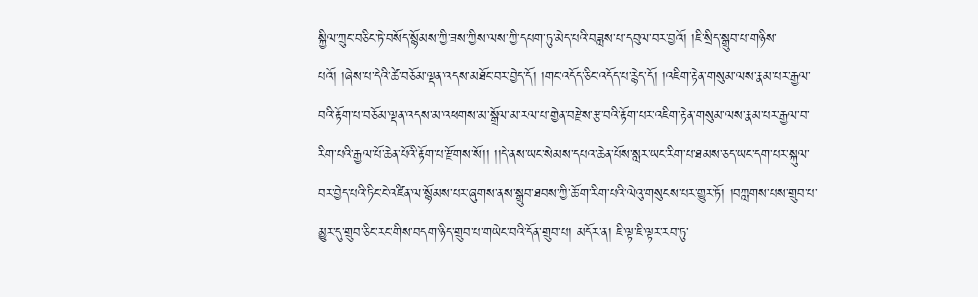སྐྱིལ་ཀྲུང་བཅིང་ཏེ་བསོད་སྙོམས་ཀྱི་ཟས་ཀྱིས་ལས་ཀྱི་དཔག་ཏུ་མེད་པའི་བཟླས་པ་དབུལ་བར་བྱའོ། །ཇི་སྲིད་སྒྲུབ་པ་གཉིས་པའོ། །ཞེས་པ་དེའི་ཚེ་བཅོམ་ལྡན་འདས་མཐོང་བར་བྱེད་དོ། །གང་འདོད་ཅིང་འདོད་པ་རྙེད་དོ། །འཇིག་རྟེན་གསུམ་ལས་རྣམ་པར་རྒྱལ་བའི་རྟོག་པ་བཅོམ་ལྡན་འདས་མ་འཕགས་མ་སྒྲོལ་མ་རལ་པ་གྱེན་བརྫེས་རྩ་བའི་རྟོག་པར་འཇིག་རྟེན་གསུམ་ལས་རྣམ་པར་རྒྱལ་བ་རིག་པའི་རྒྱལ་པོ་ཆེན་པོའི་རྟོག་པ་རྫོགས་སོ།། །།དེ་ནས་ཡང་སེམས་དཔའ་ཆེན་པོས་སླར་ཡང་རིག་པ་ཐམས་ཅད་ཡང་དག་པར་སྐུལ་བར་བྱེད་པའི་ཏིང་ངེ་འཛིན་ལ་སྙོམས་པར་ཞུགས་ནས་སྒྲུབ་ཐབས་ཀྱི་ཆོ་ག་རིག་པའི་ལེའུ་གསུངས་པར་གྱུར་ཏོ། །བཀླགས་པས་གྲུབ་པ་མྱུར་དུ་གྲུབ་ཅིང་རང་གིས་བདག་ཉིད་གྲུབ་པ་གཡེང་བའི་དོན་གྲུབ་པ། མདོར་ན། ཇི་ལྟ་ཇི་ལྟར་རབ་ཏུ་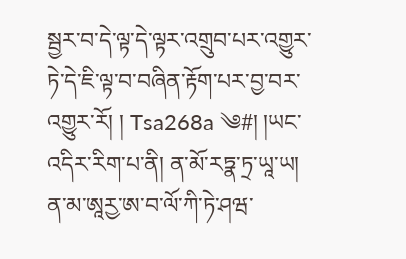སྦྱར་བ་དེ་ལྟ་དེ་ལྟར་འགྲུབ་པར་འགྱུར་ཏེ་དེ་ཇི་ལྟ་བ་བཞིན་རྟོག་པར་བྱ་བར་འགྱུར་རོ། ། Tsa268a ༄#། །ཡང་འདིར་རིག་པ་ནི། ན་མོ་རཏྣ་ཏྲ་ཡཱ་ཡ། ན་མ་ཨཱརྱ་ཨ་བ་ལོ་ཀི་ཏེ་ཤཝ་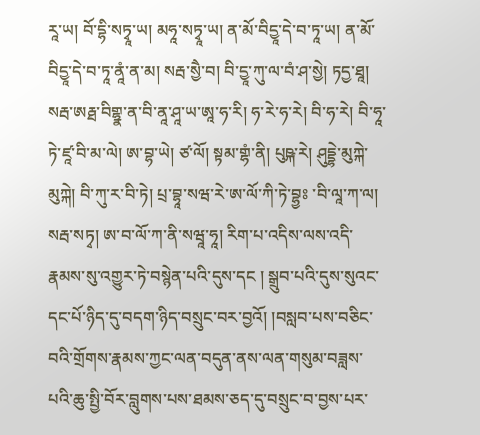རཱ་ཡ། བོ་དྷི་སཏྭཱ་ཡ། མཧཱ་སཏྭཱ་ཡ། ན་མོ་བིདྱཱ་དེ་བ་ཏཱ་ཡ། ན་མོ་བིདྱཱ་དེ་བ་ཏཱ་ནཱཾ་ན་མ། སརྦ་སྱཻ་བ། བི་དྱཱ་ཀུ་ལ་བཾ་ཤ་སྱེ། ཏདྱ་ཐཱ། སརྦ་ཨརྠ་བིགྷྣ་ན་བི་ནཱ་ཤཱ་ཡ་ཨཱ་ཧ་རི། ཧ་རེ་ཧ་རེ། བི་ཧ་རེ། བི་ཧཱ་ཏེ་ཛཱ་བི་མ་ལེ། ཨ་བྷ་ཡེ། ཙ་ལོ། སྟམ་གྷཾ་ནི། པུཥྐ་རེ། ཤུདྡྷེ་མུཀྐེ་མུཀྐེ། བི་ཀུ་ར་བི་ཏེ། པྲ་བྷཱ་སཝ་རེ་ཨ་ལོ་ཀི་ཏེ་བྷྱཿ ་བི་ལཱ་ཀ་ལ། སརྦ་སཏྭ། ཨ་བ་ལོ་ཀ་ནི་སཝཱ་ཧཱ། རིག་པ་འདིས་ལས་འདི་རྣམས་སུ་འགྱུར་ཏེ་བསྙེན་པའི་དུས་དང ། སྒྲུབ་པའི་དུས་སུའང་དང་པོ་ཉིད་དུ་བདག་ཉིད་བསྲུང་བར་བྱའོ། །བསླབ་པས་བཅིང་བའི་གྲོགས་རྣམས་ཀྱང་ལན་བདུན་ནས་ལན་གསུམ་བཟླས་པའི་ཆུ་སྤྱི་བོར་བླུགས་པས་ཐམས་ཅད་དུ་བསྲུང་བ་བྱས་པར་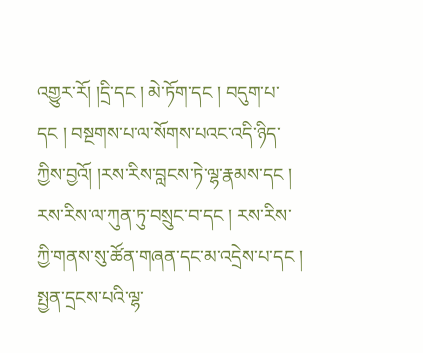འགྱུར་རོ། །དྲི་དང ། མེ་ཏོག་དང ། བདུག་པ་དང ། བསྔགས་པ་ལ་སོགས་པའང་འདི་ཉིད་ཀྱིས་བྱའོ། །རས་རིས་བླངས་ཏེ་ལྷ་རྣམས་དང ། རས་རིས་ལ་ཀུན་ཏུ་བསྲུང་བ་དང ། རས་རིས་ཀྱི་གནས་སུ་ཚོན་གཞན་དང་མ་འདྲེས་པ་དང ། སྤྱན་དྲངས་པའི་ལྷ་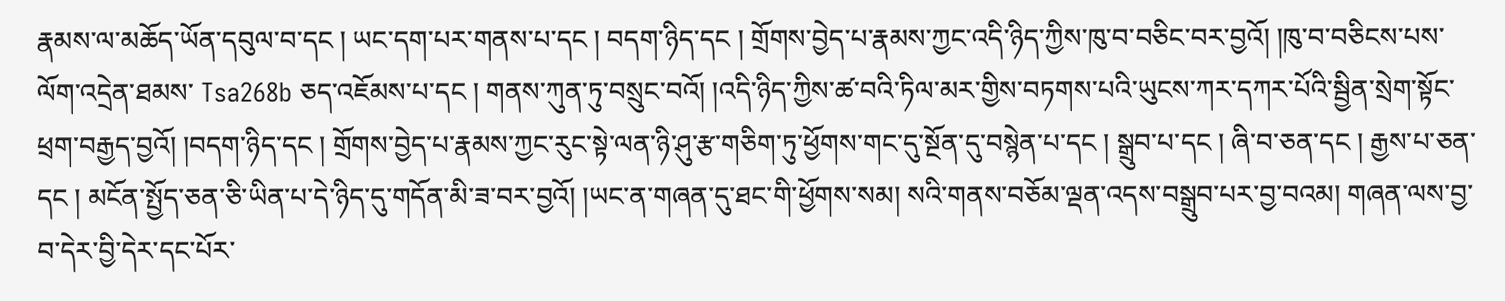རྣམས་ལ་མཆོད་ཡོན་དབུལ་བ་དང ། ཡང་དག་པར་གནས་པ་དང ། བདག་ཉིད་དང ། གྲོགས་བྱེད་པ་རྣམས་ཀྱང་འདི་ཉིད་ཀྱིས་ཁུ་བ་བཅིང་བར་བྱའོ། །ཁུ་བ་བཅིངས་པས་ལོག་འདྲེན་ཐམས་ Tsa268b ཅད་འཇོམས་པ་དང ། གནས་ཀུན་ཏུ་བསྲུང་བའོ། །འདི་ཉིད་ཀྱིས་ཚ་བའི་ཏིལ་མར་གྱིས་བཏགས་པའི་ཡུངས་ཀར་དཀར་པོའི་སྦྱིན་སྲེག་སྟོང་ཕྲག་བརྒྱད་བྱའོ། །བདག་ཉིད་དང ། གྲོགས་བྱེད་པ་རྣམས་ཀྱང་རུང་སྟེ་ལན་ཉི་ཤུ་རྩ་གཅིག་ཏུ་ཕྱོགས་གང་དུ་སྔོན་དུ་བསྙེན་པ་དང ། སྒྲུབ་པ་དང ། ཞི་བ་ཅན་དང ། རྒྱས་པ་ཅན་དང ། མངོན་སྤྱོད་ཅན་ཅི་ཡིན་པ་དེ་ཉིད་དུ་གདོན་མི་ཟ་བར་བྱའོ། །ཡང་ན་གཞན་དུ་ཐང་གི་ཕྱོགས་སམ། སའི་གནས་བཅོམ་ལྡན་འདས་བསྒྲུབ་པར་བྱ་བའམ། གཞན་ལས་བྱ་བ་དེར་བྱི་དེར་དང་པོར་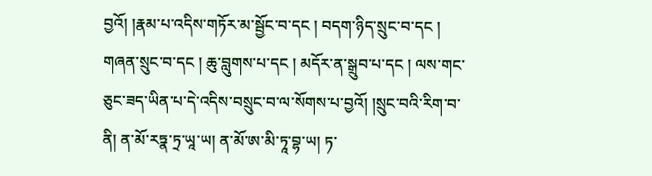བྱའོ། །རྣམ་པ་འདིས་གཏོར་མ་སྦྱོང་བ་དང ། བདག་ཉིད་སྲུང་བ་དང ། གཞན་སྲུང་བ་དང ། ཆུ་བླུགས་པ་དང ། མདོར་ན་སྒྲུབ་པ་དང ། ལས་གང་ཅུང་ཟད་ཡིན་པ་དེ་འདིས་བསྲུང་བ་ལ་སོགས་པ་བྱའོ། །སྲུང་བའི་རིག་བ་ནི། ན་མོ་རཏྣ་ཏྲ་ཡཱ་ཡ། ན་མོ་ཨ་མི་ཏཱ་བྷ་ཡ། ཏ་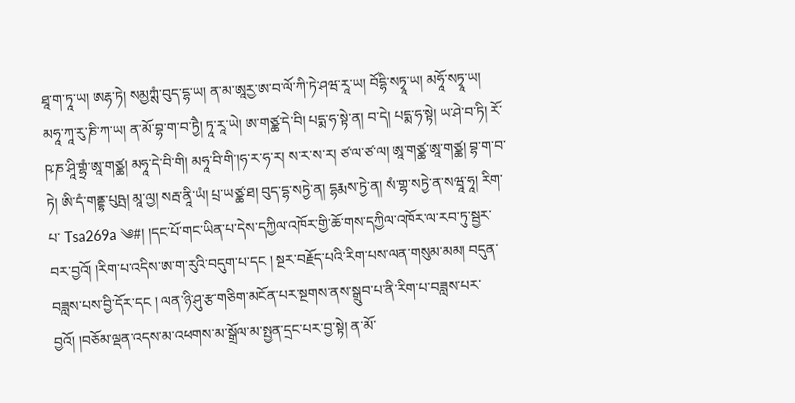ཐཱ་ག་ཏཱ་ཡ། ཨརྷ་ཏེ། སམྱཀྶཾ་བུད་དྷ་ཡ། ན་མ་ཨཱརྱ་ཨ་བ་ལོ་ཀི་ཏེ་ཤཝ་རཱ་ཡ། བོདྷི་སཏྭཱ་ཡ། མཧཱོ་སཏྭཱ་ཡ། མཧཱ་ཀཱ་རུ་ཎི་ཀ་ཡ། ན་མོ་བྷ་ག་བ་ཏྱཻ། ཏཱ་རཱ་ཡེ། ཨ་གཙྪ་དེ་བི། པདྨ་ཧ་སྟེ་ན། བ་དེ། པདྨ་ཧ་སྟེ། ཡ་ཤེ་བ་ཏི། རོ་ཥ་ཎ་ཤཱི་གྷྲཾ་ཨཱ་གཙྪ། མཧཱ་དེ་བི་གི། མཧཱ་བི་གི་།ཧ་ར་ཧ་ར། ས་ར་ས་ར། ཙ་ལ་ཙ་ལ། ཨཱ་གཙྪ་ཨཱ་གཙྪ། བྷ་ག་བ་ཏེ། ཨི་དཾ་གནྡྷ་པུཥྤ། མཱ་ལྱ། སརྦ་ནཱི་ཡཾ། པྲ་ཡཙྪ་ཐ། བུད་དྷ་སཏྱེ་ན། དྷརྨས་ཏྱེ་ན། སཾ་གྷ་སཏྱེ་ན་སཝཱ་ཧཱ། རིག་པ་ Tsa269a ༄#། །དང་པོ་གང་ཡིན་པ་དེས་དཀྱིལ་འཁོར་གྱི་ཆོ་གས་དཀྱིལ་འཁོར་ལ་རབ་ཏུ་སྦྱར་བར་བྱའོ། །རིག་པ་འདིས་ཨ་ག་རུའི་བདུག་པ་དང ། སྔར་བརྗོད་པའི་རིག་པས་ལན་གསུམ་མམ། བདུན་བཟླས་པས་བྱི་དོར་དང ། ལན་ཉི་ཤུ་རྩ་གཅིག་མངོན་པར་སྔགས་ནས་སྒྲུབ་པ་ནི་རིག་པ་བཟླས་པར་བྱའོ། །བཅོམ་ལྡན་འདས་མ་འཕགས་མ་སྒྲོལ་མ་སྤྱན་དྲང་པར་བྱ་སྟེ། ན་མོ་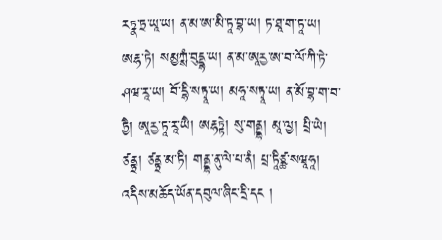རཏྣ་ཏྲ་ཡཱ་ཡ། ན་མ་ཨ་མི་ཏཱ་བྷ་ཡ། ཏ་ཐཱ་ག་ཏཱ་ཡ། ཨརྷ་ཏེ། སམྱཀྶཾ་བུདྡྷ་ཡ། ན་མ་ཨཱརྱ་ཨ་བ་ལོ་ཀི་ཏེ་ཤཝ་རཱ་ཡ། བོ་དྷི་སཏྭཱ་ཡ། མཧཱ་སཏྭཱ་ཡ། ན་མོ་བྷ་ག་བ་ཏྱཻ། ཨཱརྱ་ཏཱ་རཱ་ཡཻ། ཨརྷཏྟེ། སུ་གནྡྷ། མཱ་ལྱ། པྲི་ཡེ། ཙནྟྲ། ཙནྟྲ་མ་ཏི། གནྡྷ་ནུ་ལེ་པ་ནཾ། པྲ་ཏཱིཙྪ་སཝཱཧཱ། འདིས་མཆོད་ཡོན་དབུལ་ཞིང་དྲི་དང །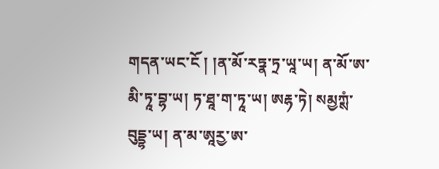གདན་ཡང་ངོ ། །ན་མོ་རཏྣ་ཏྲ་ཡཱ་ཡ། ན་མོ་ཨ་མི་ཏཱ་བྷ་ཡ། ཏ་ཐཱ་ག་ཏཱ་ཡ། ཨརྷ་ཏེ། སམྱཀྶཾ་བུདྡྷ་ཡ། ན་མ་ཨཱརྱ་ཨ་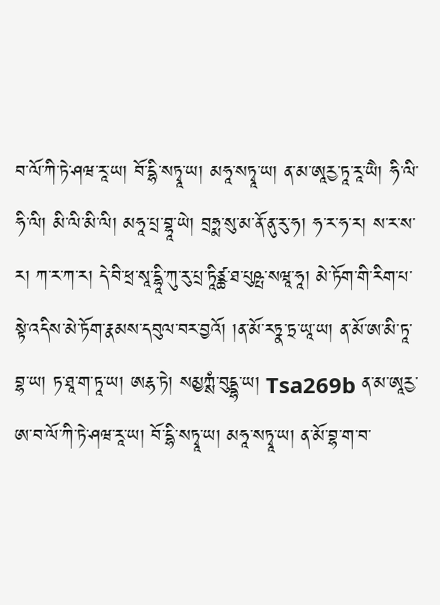བ་ལོ་ཀི་ཏེ་ཤཝ་རཱ་ཡ། བོ་དྷི་སཏྭཱ་ཡ། མཧཱ་སཏྭཱ་ཡ། ན་མ་ཨཱརྱ་ཏཱ་རཱ་ཡཻ། ཧི་ལི་ཧི་ལི། མི་ལི་མི་ལི། མཧཱ་པྲ་བྷཱ་ཡེ། བྲཧྨ་སུ་མ་ནོ་ནུ་རུ་ཧ། ཧ་ར་ཧ་ར། ས་ར་ས་ར། ཀ་ར་ཀ་ར། དེ་བི་ཕྲ་སཱ་དྷཱི་ཀུ་རུ་པྲ་ཏཱིཙྪ་ཐ་པུཥྤ་སཝཱ་ཧཱ། མེ་ཏོག་གི་རིག་པ་སྟེ་འདིས་མེ་ཏོག་རྣམས་དབུལ་བར་བྱའོ། །ན་མོ་རཏྣ་ཏྲ་ཡཱ་ཡ། ན་མོ་ཨ་མི་ཏཱ་བྷ་ཡ། ཏ་ཐཱ་ག་ཏཱ་ཡ། ཨརྷ་ཏེ། སམྱཀྶཾ་བུདྡྷ་ཡ། Tsa269b ན་མ་ཨཱརྱ་ཨ་བ་ལོ་ཀི་ཏེ་ཤཝ་རཱ་ཡ། བོ་དྷི་སཏྭཱ་ཡ། མཧཱ་སཏྭཱ་ཡ། ན་མོ་བྷ་ག་བ་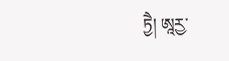ཏྱཻ། ཨཱརྱ་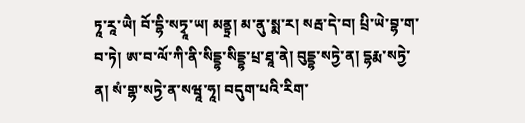ཏཱ་རཱ་ཡཻ། བོ་དྷི་སཏྭཱ་ཡ། མནྟྲ། མ་ནུ་སྨ་ར། སརྦ་དེ་བ། པྲི་ཡེ་བྷ་ག་བ་ཏེ། ཨ་བ་ལོ་ཀི་ནི་སིདྡྷ་སིདྡྷ་པྲ་ཐཱ་ནེ། བུདྡྷ་སཏྱེ་ན། དྷརྨ་སཏྱེ་ན། སཾ་གྷ་སཏྱེ་ན་སཝཱ་ཧཱ། བདུག་པའི་རིག་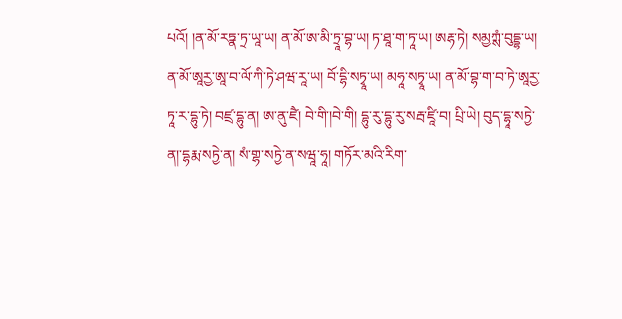པའོ། །ན་མོ་རཏྣ་ཏྲ་ཡཱ་ཡ། ན་མོ་ཨ་མི་ཏྲཱ་བྷ་ཡ། ཏ་ཐཱ་ག་ཏཱ་ཡ། ཨརྷ་ཏེ། སམྱཀྶཾ་བུདྡྷ་ཡ། ན་མོ་ཨཱརྱ་ཨཱ་བ་ལོ་ཀི་ཏེ་ཤཝ་རཱ་ཡ། བོ་དྷི་སཏྭཱ་ཡ། མཧཱ་སཏྭཱ་ཡ། ན་མོ་བྷ་ག་བ་ཏེ་ཨཱརྱ་ཏཱ་ར་དྷུ་ཏེ། བཛྲ་དྷུ་ན། ཨ་ནུ་ཛཻ། བེ་གི་།བེ་གི། དྷུ་རུ་དྷུ་རུ་སརྦ་ཛཱི་བ། པྲི་ཡེ། བུད་དྷཱ་སཏྱེ་ན།་དྷརྨ་སཏྱེ་ན། སཾ་གྷ་སཏྱེ་ན་སཝཱ་ཧཱ། གཏོར་མའི་རིག་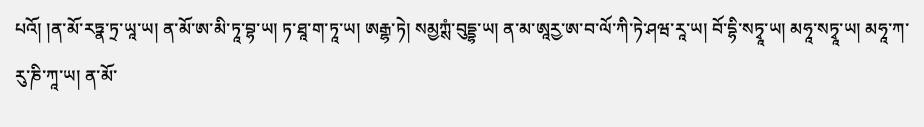པའོ། །ན་མོ་རཏྣ་ཏྲ་ཡཱ་ཡ། ན་མོ་ཨ་མི་ཏཱ་བྷ་ཡ། ཏ་ཐཱ་ག་ཏཱ་ཡ། ཨརྒྷ་ཏེ། སམྱཀྶཾ་བུདྡྷ་ཡ། ན་མ་ཨཱརྱ་ཨ་བ་ལོ་ཀི་ཏེ་ཤཝ་རཱ་ཡ། བོ་དྷི་སཏྭཱ་ཡ། མཧཱ་སཏྭཱ་ཡ། མཧཱ་ཀ་རུ་ཎི་ཀཱ་ཡ། ན་མོ་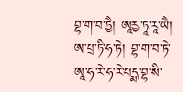བྷ་ག་བ་ཏྱཻ། ཨཱརྱ་ཏཱ་རཱ་ཡཻ། ཨ་པྲ་ཏི་ཧ་ཏེ། བྷ་ག་བ་ཏེ་ཨཱ་ཧ་རེ་ཧ་རེ་པདྨ་བྷ་སི་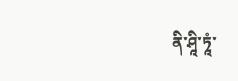ནི་ཤཱི་ཏཱཾ་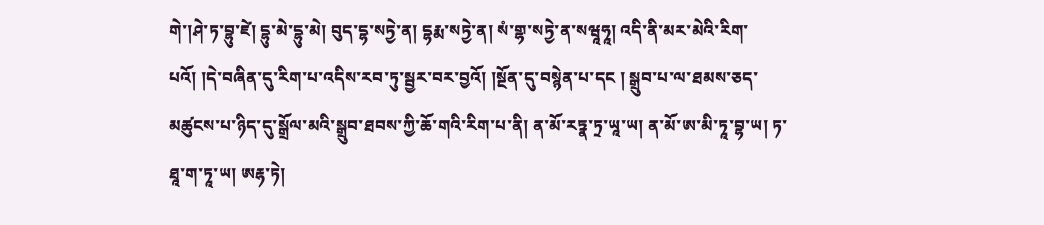གེ་།ཤེ་ཏ་བྷུ་ཛེ། དྷུ་མེ་དྷུ་མེ། བུད་དྷ་སཏྱེ་ན། དྷརྨ་སཏྱེ་ན། སཾ་གྷ་སཏྱེ་ན་སཝཱཧཱ། འདི་ནི་མར་མེའི་རིག་པའོ། །དེ་བཞིན་དུ་རིག་པ་འདིས་རབ་ཏུ་སྦྱར་བར་བྱའོ། །སྔོན་དུ་བསྙེན་པ་དང ། སྒྲུབ་པ་ལ་ཐམས་ཅད་མཚུངས་པ་ཉིད་དུ་སྒྲོལ་མའི་སྒྲུབ་ཐབས་ཀྱི་ཆོ་གའི་རིག་པ་ནི། ན་མོ་རཏྣ་ཏྲ་ཡཱ་ཡ། ན་མོ་ཨ་མི་ཏཱ་བྷ་ཡ། ཏ་ཐཱ་ག་ཏཱ་ཡ། ཨརྷ་ཏེ།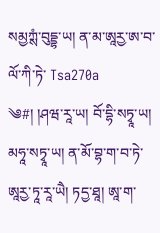སམྱཀྶཾ་བུདྡྷ་ཡ། ན་མ་ཨཱརྱ་ཨ་བ་ལོ་ཀི་ཏེ་ Tsa270a ༄#། །ཤཝ་རཱ་ཡ། བོ་དྷི་སཏྭཱ་ཡ། མཧཱ་སཏྭཱ་ཡ། ན་མོ་བྷ་ག་བ་ཏེ་ཨཱརྱ་ཏཱ་རཱ་ཡཻ། ཏདྱ་ཐཱ། ཨཱ་ག་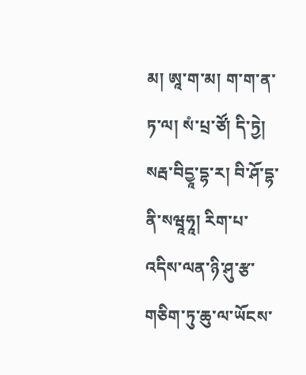མ། ཨཱ་ག་མ། ག་ག་ན་ཏ་ལ། སཾ་པྲ་ཙོ། དི་ཏྱེ། སརྦ་བིདྱཱ་དྷ་ར། བི་ཤོ་དྷ་ནི་སཝཱཧཱ། རིག་པ་འདིས་ལན་ཉི་ཤུ་རྩ་གཅིག་ཏུ་ཆུ་ལ་ཡོངས་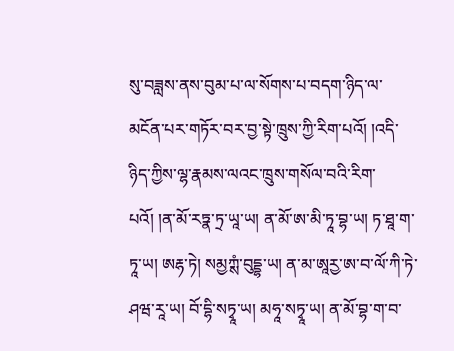སུ་བཟླས་ནས་བུམ་པ་ལ་སོགས་པ་བདག་ཉིད་ལ་མངོན་པར་གཏོར་བར་བྱ་སྟེ་ཁྲུས་ཀྱི་རིག་པའོ། །འདི་ཉིད་ཀྱིས་ལྷ་རྣམས་ལའང་ཁྲུས་གསོལ་བའི་རིག་པའོ། །ན་མོ་རཏྣ་ཏྲ་ཡཱ་ཡ། ན་མོ་ཨ་མི་ཏཱ་བྷ་ཡ། ཏ་ཐཱ་ག་ཏཱ་ཡ། ཨརྷ་ཏེ། སམྱཀྶཾ་བུདྡྷ་ཡ། ན་མ་ཨཱརྱ་ཨ་བ་ལོ་ཀི་ཏེ་ཤཝ་རཱ་ཡ། བོ་དྷི་སཏྭཱ་ཡ། མཧཱ་སཏྭཱ་ཡ། ན་མོ་བྷ་ག་བ་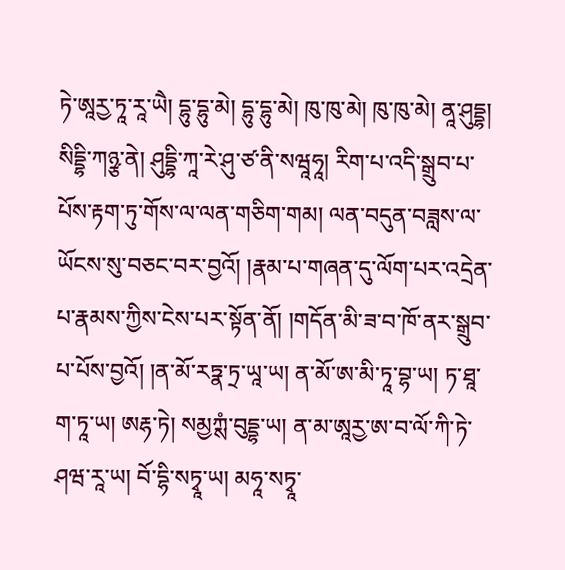ཏེ་ཨཱརྱ་ཏཱ་རཱ་ཡཻ། དྷུ་དྷུ་མེ། དྷུ་དྷུ་མེ། ཁུ་ཁུ་མེ། ཁུ་ཁུ་མེ། ནཱ་ཤུདྡྷ། སིདྡྷི་ཀཉྩ་ནེ། ཤུདྡྷི་ཀཱ་རེ་ཤུ་ཙ་ནི་སཝཱཧཱ། རིག་པ་འདི་སྒྲུབ་པ་པོས་རྟག་ཏུ་གོས་ལ་ལན་གཅིག་གམ། ལན་བདུན་བཟླས་ལ་ཡོངས་སུ་བཅང་བར་བྱའོ། །རྣམ་པ་གཞན་དུ་ལོག་པར་འདྲེན་པ་རྣམས་ཀྱིས་ངེས་པར་སྟོན་ནོ། །གདོན་མི་ཟ་བ་ཁོ་ནར་སྒྲུབ་པ་པོས་བྱའོ། །ན་མོ་རཏྣ་ཏྲ་ཡཱ་ཡ། ན་མོ་ཨ་མི་ཏཱ་བྷ་ཡ། ཏ་ཐཱ་ག་ཏཱ་ཡ། ཨརྷ་ཏེ། སམྱཀྶཾ་བུདྡྷ་ཡ། ན་མ་ཨཱརྱ་ཨ་བ་ལོ་ཀི་ཏེ་ཤཝ་རཱ་ཡ། བོ་དྷི་སཏྭཱ་ཡ། མཧཱ་སཏྭཱ་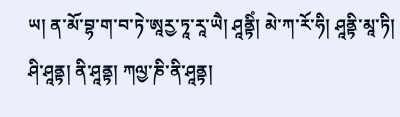ཡ། ན་མོ་བྷ་ག་བ་ཏེ་ཨཱརྱ་ཏཱ་རཱ་ཡཻ། ཤཱནྟིཾ། མེ་ཀ་རོ་ཧི། ཤཱནྟི་མཱ་ཏི། ཤི་ཤཱནྟ། ནི་ཤཱནྟ། ཀལྱ་ཎི་ནི་ཤཱནྟ།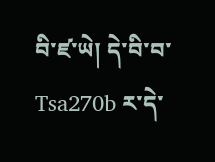བི་ཛ་ཡེ། དེ་བི་བ་ Tsa270b ར་དེ་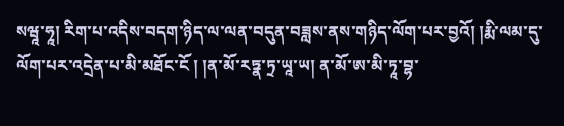སཝཱ་ཧཱ། རིག་པ་འདིས་བདག་ཉིད་ལ་ལན་བདུན་བཟླས་ནས་གཉིད་ལོག་པར་བྱའོ། །རྨི་ལམ་དུ་ལོག་པར་འདྲེན་པ་མི་མཐོང་ངོ ། །ན་མོ་རཏྣ་ཏྲ་ཡཱ་ཡ། ན་མོ་ཨ་མི་ཏཱ་བྷ་